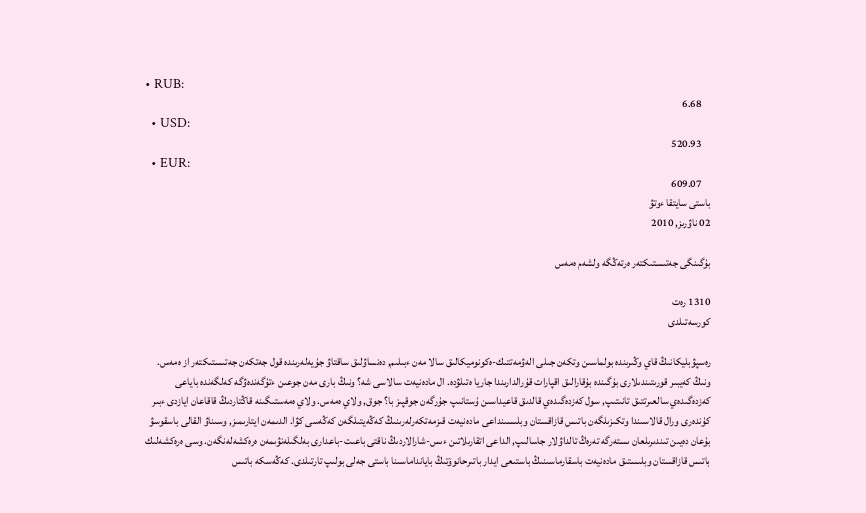• RUB:
    6.68
  • USD:
    520.93
  • EUR:
    609.07
باستى سايتقا ءوتۋ
02 ناۋرىز, 2010

بۇگىنگى جەتىستىكتەر ەرتەڭگە ولشەم ەمەس

1310 رەت
كورسەتىلدى

رەسپۋبليكانىڭ قاي وڭىرىندە بولماسىن وتكەن جىلى الەۋمەتتىك-ەكونوميكالىق سالا مەن ءبىلىم, دەنساۋلىق ساقتاۋ جۇيەلەرىندە قول جەتكەن جەتىستىكتەر از ەمەس. ونىڭ كەيبىر قورىتىندىلارى بۇگىندە بۇقارالىق اقپارات قۇرالدارىندا جاريا ەتىلۋدە. ال مادەنيەت سالاسى شە؟ ونىڭ بارى مەن جوعىن ءتۇگەندەۋگە كەلگەندە باياعى كەزدەگىدەي سالعىرتتىق تانىتىپ, سول كەزدەگىدەي قالدىق قاعيداسىن ۇستانىپ جۇرگەن جوقپىز با؟ جوق, ولاي ەمەس. ولاي ەمەستىگىنە قاڭتاردىڭ قاقاعان ايازدى ءبىر كۇندەرى ورال قالاسىندا وتكىزىلگەن باتىس قازاقستان وبلىسىنداعى مادەنيەت قىزمەتكەرلەرىنىڭ كەڭەيتىلگەن كەڭەسى كۋا. الدىمەن ايتارىمىز, وسىناۋ القالى باسقوسۋ بۇعان دەيىن تىندىرىلعان ىستەرگە تەرەڭ تالداۋلار جاسالىپ, الداعى اتقارىلاتىن ءىس-شارالاردىڭ ناقتى باعىت-باعدارى بەلگىلەنۋىمەن ەرەكشەلەنگەن. وسى ەرەكشەلىك باتىس قازاقستان وبلىستىق مادەنيەت باسقارماسىنىڭ باستىعى ايدار باتىرحانوۆتىڭ بايانداماسىنا باستى جەلى بولىپ تارتىلدى. كەڭەسكە باتىس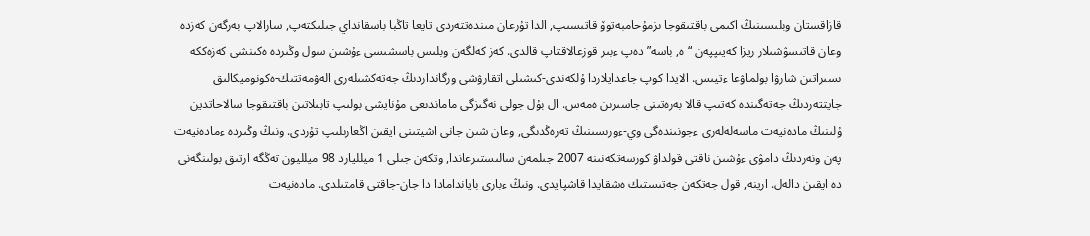قازاقستان وبلىسىنىڭ اكىمى باقتىقوجا ىزمۇحامبەتوۆ قاتىسىپ, الدا تۇرعان مىندەتتەردى تايعا تاڭبا باسقانداي جىلىكتەپ, سارالاپ بەرگەن كەزدە وعان قاتىسۋشىلار ريزا كەيىپپەن “ە, باسە” دەپ ءبىر قوزعالاقتاپ قالدى. كەز كەلگەن وبلىس باسشىسى ءۇشىن سول وڭىردە ەكىنشى كەزەككە ىسىراتىن شارۋا بولماۋعا ءتيىس. الايدا كوپ جاعدايلاردا ۇلكەندى-كىشىلى اتقارۋشى ورگانداردىڭ جەتەكشىلەرى الەۋمەتتىك-ەكونوميكالىق جايتتەردىڭ جەتەگىندە كەتىپ قالا بەرەتىنى جاسىرىن ەمەس. ال بۇل جولى نەگىزگى ماماندىعى مۇنايشى بولىپ تابىلاتىن باقتىقوجا سالاحاتدين ۇلىنىڭ مادەنيەت ماسەلەلەرى ءجونىندەگى وي-ءورىسىنىڭ تەرەڭدىگى, وعان شىن جانى اشيتىنى ايقىن اڭعارىلىپ تۇردى. ونىڭ وڭىردە ءمادەنيەت پەن ونەردىڭ دامۋى ءۇشىن ناقتى قولداۋ كورسەتكەنىنە 2007 جىلمەن سالىستىرعاندا, وتكەن جىلى 1 ميلليارد 98 ميلليون تەڭگە ارتىق بولىنگەنى دە ايقىن دالەل. ارينە, قول جەتكەن جەتىستىك ەشقايدا قاشپايدى. ونىڭ ءبارى باياندامادا دا جان-جاقتى قامتىلدى. مادەنيەت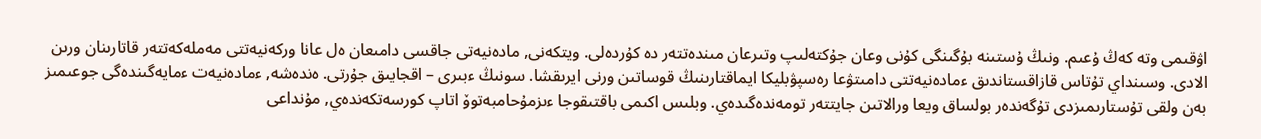اۋقىمى وتە كەڭ ۇعىم. ونىڭ ۇستىنە بۇگىنگى كۇنى وعان جۇكتەلىپ وتىرعان مىندەتتەر دە كۇردەلى. ويتكەنى, مادەنيەتى جاقسى دامىعان ەل عانا وركەنيەتتى مەملەكەتتەر قاتارىنان ورىن الادى. وسىنداي تۇتاس قازاقستاندىق ءمادەنيەتتى دامىتۋعا رەسپۋبليكا ايماقتارىنىڭ قوساتىن ورنى ايرىقشا. سونىڭ ءبىرى – اقجايىق جۇرتى. ەندەشە, ءمادەنيەت ءمايەگىندەگى جوعىمىز بەن ولقى تۇستارىمىزدى تۇگەندەر بولساق ويعا ورالاتىن جايتتەر تومەندەگىدەي. وبلىس اكىمى باقتىقوجا ءىزمۇحامبەتوۆ اتاپ كورسەتكەندەي, مۇنداعى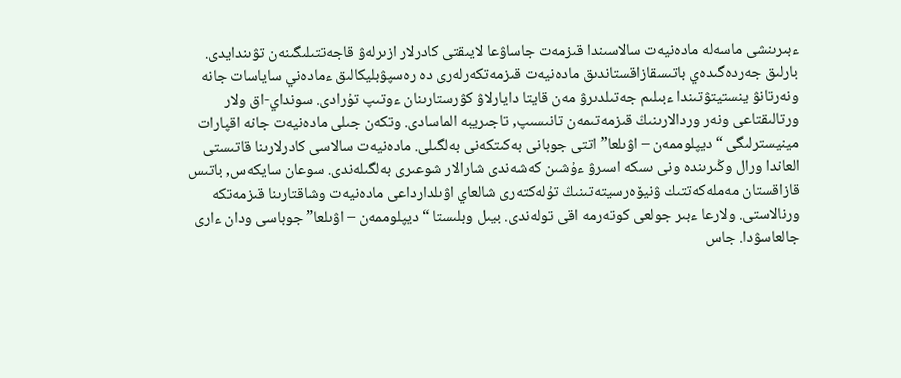ءبىرىنشى ماسەلە مادەنيەت سالاسىندا قىزمەت جاساۋعا لايىقتى كادرلار ازىرلەۋ قاجەتتىلىگىنەن تۋىندايدى. بارلىق جەردەگىدەي باتىسقازاقستاندىق مادەنيەت قىزمەتكەرلەرى دە رەسپۋبليكالىق ءمادەني ساياسات جانە ونەرتانۋ ينستيتۋتىندا ءبىلىم جەتىلدىرۋ مەن قايتا دايارلاۋ كۋرستارىنان ءوتىپ تۇرادى. سونداي-اق ولار ورتالىقتاعى ونەر وردالارىنىڭ قىزمەتىمەن تانىسىپ, تاجىريبە الماسادى. وتكەن جىلى مادەنيەت جانە اقپارات مينيسترلىگى “ديپلوممەن – اۋىلعا” اتتى جوبانى بەكىتكەنى بەلگىلى. مادەنيەت سالاسى كادرلارىنا قاتىستى العاندا ورال وڭىرىندە ونى ىسكە اسىرۋ ءۇشىن كەشەندى شارالار شوعىرى بەلگىلەندى. سوعان سايكەس, باتىس قازاقستان مەملەكەتتىك ۋنيۆەرسيتەتىنىڭ تۇلەكتەرى شالعاي اۋىلدارداعى مادەنيەت وشاقتارىنا قىزمەتكە ورنالاستى. ولارعا ءبىر جولعى كوتەرمە اقى تولەندى. بيىل وبلىستا “ديپلوممەن – اۋىلعا” جوباسى ودان ءارى جالعاسۋدا. جاس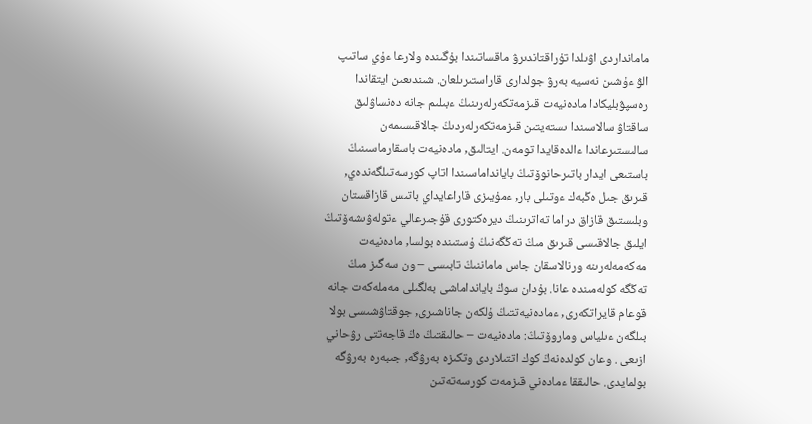مامانداردى اۋىلدا تۇراقتاندىرۋ ماقساتىندا بۇگىندە ولارعا ءۇي ساتىپ الۋ ءۇشىن نەسيە بەرۋ جولدارى قاراستىرىلعان. شىندىعىن ايتقاندا رەسپۋبليكادا مادەنيەت قىزمەتكەرلەرىنىڭ ءبىلىم جانە دەنساۋلىق ساقتاۋ سالاسىندا ىستەيتىن قىزمەتكەرلەردىڭ جالاقىسىمەن سالىستىرعاندا ءالدەقايدا تومەن. ايتالىق, مادەنيەت باسقارماسىنىڭ باستىعى ايدار باتىرحانوۆتىڭ بايانداماسىندا اتاپ كورسەتىلگەندەي, قىرىق جىل ەڭبەك ءوتىلى بار, ءمۇيىزى قاراعايداي باتىس قازاقستان وبلىستىق قازاق دراما تەاترىنىڭ ديرەكتورى قۇجىرعالي ءتولەۋىشەۆتىڭ ايلىق جالاقىسى قىرىق مىڭ تەڭگەنىڭ ۇستىندە بولسا, مادەنيەت مەكەمەلەرىنە ورنالاسقان جاس ماماننىڭ تابىسى – ون سەگىز مىڭ تەڭگە كولەمىندە عانا. بۇدان سوڭ بايانداماشى بەلگىلى مەملەكەت جانە قوعام قايراتكەرى, ءمادەنيەتتىڭ ۇلكەن جاناشىرى, جوقتاۋشىسى بولا بىلگەن ءىلياس وماروۆتىڭ: مادەنيەت – حالىقتىڭ ەڭ قاجەتتى رۋحاني ازىعى . وعان كولدەنەڭ كوك اتتىلاردى وتكىزە بەرۋگە, جىبەرە بەرۋگە بولمايدى. حالىققا ءمادەني قىزمەت كورسەتەتىن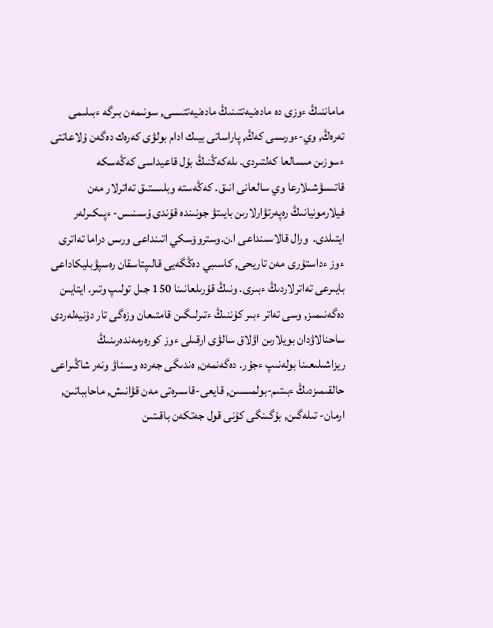ماماننىڭ ءوزى دە مادەنيەتتىنىڭ مادەنيەتتىسى, سونىمەن بىرگە ءبىلىمى تەرەڭ, وي-ءورىسى كەڭ, پاراساتى بيىك ادام بولۋى كەرەك دەگەن ۇلاعاتتى ءسوزىن مىسالعا كەلتىردى. ىلەكەڭنىڭ بۇل قاعيداسى كەڭەسكە قاتىسۋشىلارعا وي سالعانى انىق. كەڭەستە وبلىستىق تەاترلار مەن فيلارمونيانىڭ رەپەرتۋارلارىن بايىتۋ جونىندە قۇندى ۇسىنىس- ءپىكىرلەر ايتىلدى.  ورال قالاسىنداعى ا.ن.وستروۆسكي اتىنداعى ورىس دراما تەاترى ءوز ءداستۇرى مەن تاريحى, كاسىبي دەڭگەيى قالىپتاسقان رەسپۋبليكاداعى بايىرعى تەاترلاردىڭ ءبىرى. ونىڭ قۇرىلعانىنا 150 جىل تولىپ وتىر. ايتايىن دەگەنىمىز, وسى تەاتر ءبىر كۇننىڭ ءتىرلىگىن قامتىعان وزەگى تار دۇنيەلەردى ساحنالاۋدان بويلارىن اۋلاق سالۋى ارقىلى ءوز كورەرمەندەرىنىڭ ريزاشىلىعىنا بولەنىپ ءجۇر. دەگەنمەن, ەندىگى جەردە وسىناۋ ونەر شاڭىراعى حالقىمىزدىڭ ءبىتىم-بولمىسىن, قايعى-قاسىرەتى مەن قۋانىش, ماحابباتىن, ارمان- تىلەگىن, بۇگىنگى كۇنى قول جەتكەن باقىتىن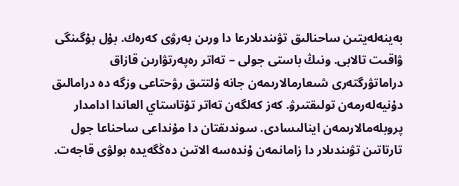بەينەلەيتىن ساحنالىق تۋىندىلارعا دا ورىن بەرۋى كەرەك. بۇل بۇگىنگى ۋاقىت تالابى. ونىڭ باستى جولى – تەاتر رەپەرتۋارىن قازاق دراماتۋرگتەرى شىعارمالارىمەن جانە ۇلتتىق رۋحتاعى وزگە دە درامالىق دۇنيەلەرمەن تولىقتىرۋ. كەز كەلگەن تەاتر تۇتاستاي العاندا ادامدار پروبلەمالارىمەن اينالىسادى. سوندىقتان دا مۇنداعى ساحناعا جول تارتاتىن تۋىندىلار دا زامانمەن ۇندەسە الاتىن دەڭگەيدە بولۋى قاجەت.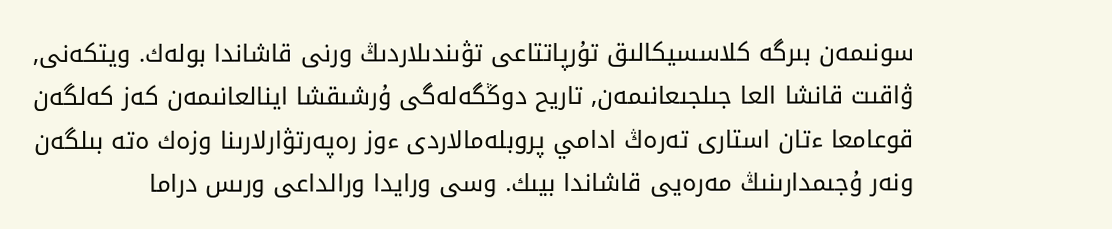سونىمەن بىرگە كلاسسيكالىق تۇرپاتتاعى تۋىندىلاردىڭ ورنى قاشاندا بولەك. ويتكەنى, ۋاقىت قانشا العا جىلجىعانىمەن, تاريح دوڭگەلەگى ۇرشىقشا اينالعانىمەن كەز كەلگەن قوعامعا ءتان استارى تەرەڭ ادامي پروبلەمالاردى ءوز رەپەرتۋارلارىنا وزەك ەتە بىلگەن ونەر ۇجىمدارىنىڭ مەرەيى قاشاندا بيىك. وسى ورايدا ورالداعى ورىس دراما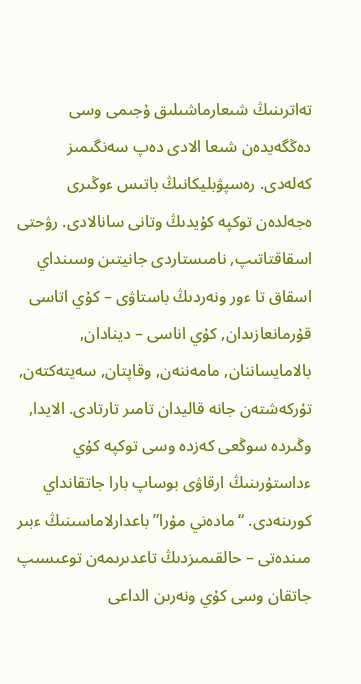تەاترىنىڭ شىعارماشىلىق ۇجىمى وسى دەڭگەيدەن شىعا الادى دەپ سەنگىمىز كەلەدى. رەسپۋبليكانىڭ باتىس ءوڭىرى ەجەلدەن توكپە كۇيدىڭ وتانى سانالادى. رۋحتى اسقاقتاتىپ, نامىستاردى جانيتىن وسىنداي اسقاق تا ءور ونەردىڭ باستاۋى – كۇي اتاسى قۇرمانعازىدان, كۇي اناسى – دينادان, بالامايساننان, مامەننەن, وقاپتان, سەيتەكتەن, تۇركەشتەن جانە قاليدان تامىر تارتادى. الايدا, وڭىردە سوڭعى كەزدە وسى توكپە كۇي ءداستۇرىنىڭ ارقاۋى بوساپ بارا جاتقانداي كورىنەدى. “مادەني مۇرا” باعدارلاماسىنىڭ ءبىر مىندەتى – حالقىمىزدىڭ تاعدىرىمەن توعىسىپ جاتقان وسى كۇي ونەرىن الداعى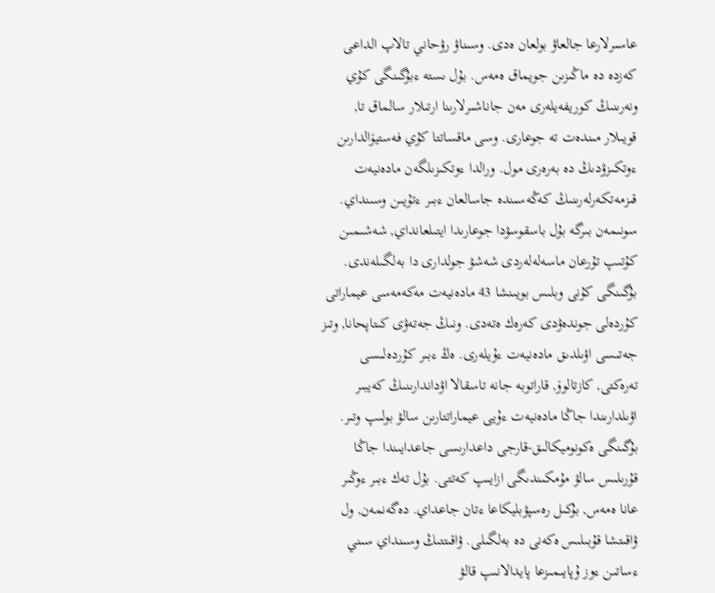عاسىرلارعا جالعاۋ بولعان ەدى. وسىناۋ رۋحاني تالاپ الداعى كەزدە دە ماڭىزىن جويماق ەمەس. بۇل ىستە ءبۇگىنگى كۇي ونەرىنىڭ كوريفەيلەرى مەن جاناشىرلارىنا ارتىلار سالماق تا, قويىلار مىندەت تە جوعارى. وسى ماقساتتا كۇي فەستيۆالدارىن ءوتكىزۋدىڭ دە بەرەرى مول. ورالدا ءوتكىزىلگەن مادەنيەت قىزمەتكەرلەرىنىڭ كەڭەسىندە جاسالعان ءبىر ءتۇيىن وسىنداي. سونىمەن بىرگە بۇل باسقوسۋدا جوعارىدا ايتىلعانداي, شەشىمىن كۇتىپ تۇرعان ماسەلەلەردى شەشۋ جولدارى دا بەلگىلەندى. بۇگىنگى كۇنى وبلىس بويىنشا 43 مادەنيەت مەكەمەسى عيماراتى كۇردەلى جوندەۋدى كەرەك ەتەدى. ونىڭ جەتەۋى كىتاپحانا, وتىز جەتىسى اۋىلدىق مادەنيەت ءۇيلەرى. ەڭ ءبىر كۇردەلىسى تەرەكتى, كازتالوۆ, قاراتوبە جانە تاسقالا اۋداندارىنىڭ كەيبىر اۋىلدارىندا جاڭا مادەنيەت ءۇيى عيماراتتارىن سالۋ بولىپ وتىر. بۇگىنگى ەكونوميكالىق-قارجى داعدارىسى جاعدايىندا جاڭا قۇرىلىس سالۋ مۇمكىندىگى ازايىپ كەتتى. بۇل تەك ءبىر ءوڭىر عانا ەمەس, بۇكىل رەسپۋبليكاعا ءتان جاعداي. دەگەنمەن, ول ۋاقىتشا قۇبىلىس ەكەنى دە بەلگىلى. ۋاقىتتىڭ وسىنداي سىني ءساتىن ءوز ۇپايىمىزعا پايدالانىپ قالۋ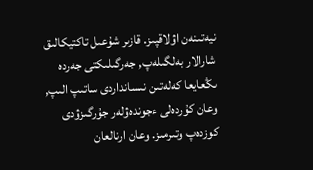نيەتىنەن اۋلاقپىز. قازىر شۇعىل تاكتيكالىق شارالار بەلگىلەپ, جەرگىلىكتى جەردە ىڭعايعا كەلەتىن نىسانداردى ساتىپ الىپ, وعان كۇردەلى ءجوندەۋلەر جۇرگىزۋدى كوزدەپ وتىرمىز. وعان ارنالعان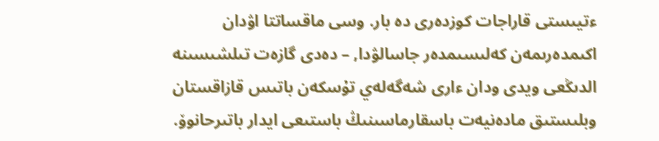ءتيىستى قاراجات كوزدەرى دە بار. وسى ماقساتتا اۋدان اكىمدەرىمەن كەلىسىمدەر جاسالۋدا, – دەدى گازەت تىلشىسىنە الدىڭعى ويدى ودان ءارى شەگەلەي تۇسكەن باتىس قازاقستان وبلىستىق مادەنيەت باسقارماسىنىڭ باستىعى ايدار باتىرحانوۆ.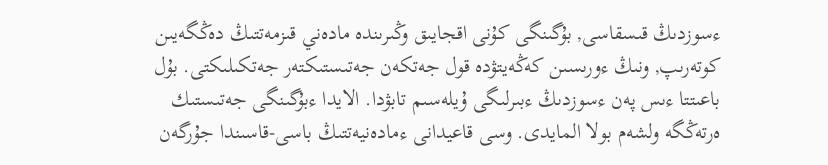ءسوزدىڭ قىسقاسى, بۇگىنگى كۇنى اقجايىق وڭىرىندە مادەني قىزمەتتىڭ دەڭگەيىن كوتەرىپ, ونىڭ ءورىسىن كەڭەيتۋدە قول جەتكەن جەتىستىكتەر جەتكىلىكتى. بۇل باعىتتا ءىس پەن ءسوزدىڭ ءبىرلىگى ۇيلەسىم تابۋدا. الايدا ءبۇگىنگى جەتىستىك ەرتەڭگە ولشەم بولا المايدى. وسى قاعيدانى ءمادەنيەتتىڭ باسى-قاسىندا جۇرگەن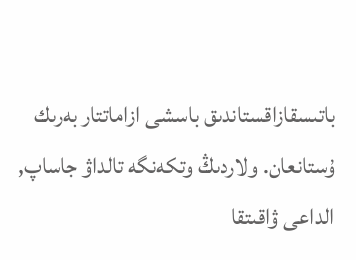باتىسقازاقستاندىق باسشى ازاماتتار بەرىك ۇستانعان. ولاردىڭ وتكەنگە تالداۋ جاساپ, الداعى ۋاقىتقا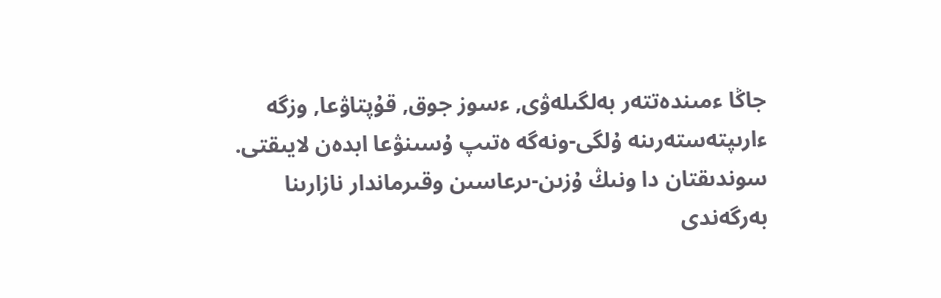جاڭا ءمىندەتتەر بەلگىلەۋى, ءسوز جوق, قۇپتاۋعا, وزگە ءارىپتەستەرىنە ۇلگى-ونەگە ەتىپ ۇسىنۋعا ابدەن لايىقتى. سوندىقتان دا ونىڭ ۇزىن-ىرعاسىن وقىرماندار نازارىنا بەرگەندى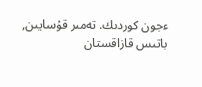ءجون كوردىك. تەمىر قۇسايىن, باتىس قازاقستان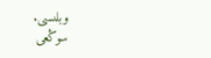وبلىسى.
سوڭعى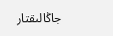جاڭالىقتار